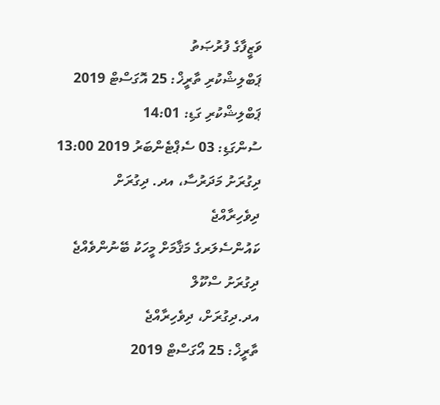ވަޒީފާގެ ފުރުޞަތު
ޕަބްލިޝްކުރި ތާރީޚް: 25 އޮގަސްޓް 2019
ޕަބްލިޝްކުރި ގަޑި: 14:01
ސުންގަޑި: 03 ސެޕްޓެންބަރު 2019 13:00
ދިގުރަށު މަދަރުސާ، އދ. ދިގުރަށް
ދިވެހިރާއްޖެ
ކައުންސެލަރގެ މަޤާމަށް މީހަކު ބޭނުންވެއްޖެ
ދިގުރަށު ސްކޫލް
އދ.ދިގުރަށް، ދިވެހިރާއްޖެ
ތާރީޚް: 25 އޯގަސްޓް 2019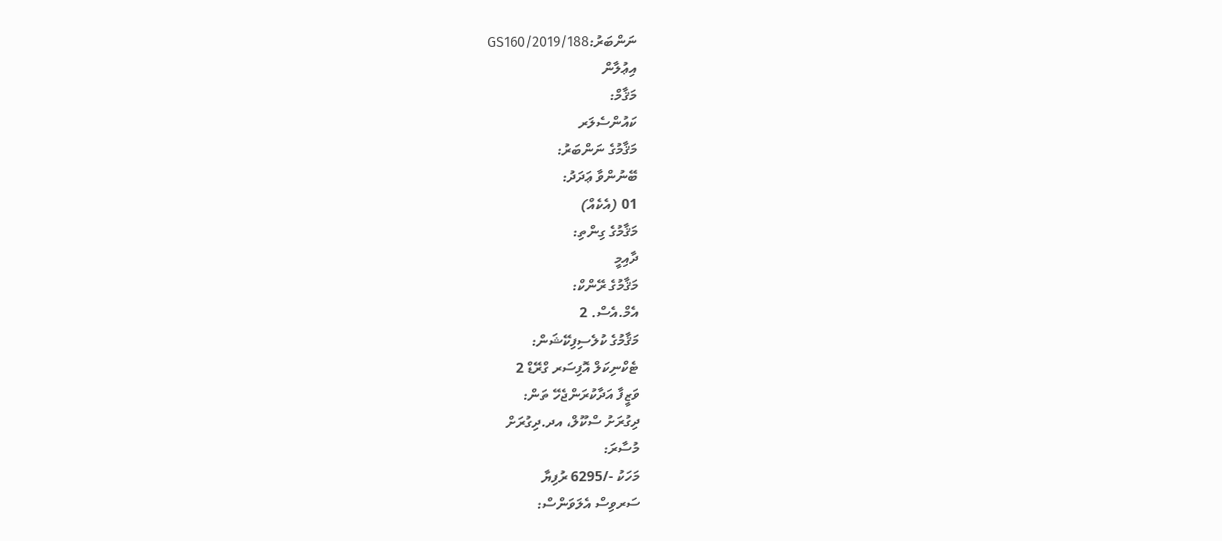ނަންބަރު:GS160/2019/188
އިޢުލާން
މަޤާމް:
ކައުންސެލަރ
މަޤާމުގެ ނަންބަރު:
ބޭނުންވާ ޢަދަދު:
01 (އެކެއް)
މަޤާމުގެ ގިންތި:
ދާއިމީ
މަޤާމުގެ ރޭންކް:
އެމް.އެސް. 2
މަޤާމުގެ ކުލެސިފިކޭޝަން:
ޓެކްނިކަލް އޮފިސަރ ގްރޭޑް 2
ވަޒީފާ އަދާކުރަންޖެހޭ ތަން:
ދިގުރަށު ސްކޫލް، އދ.ދިގުރަށް
މުސާރަ:
މަހަކު -/6295 ރުފިޔާ
ސަރވިސް އެލަވަންސް: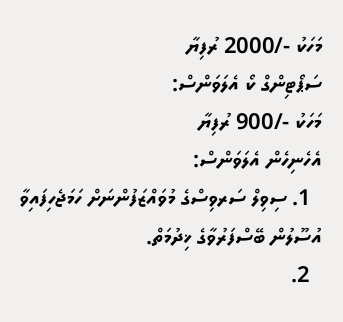މަހަކު -/2000 ރުފިޔާ
ސަޕޯޓިންގް ކޯ އެލަވަންސް:
މަހަކު -/900 ރުފިޔާ
އެހެނިހެން އެލަވަންސް:
  1. ސިވިލް ސަރވިސްގެ މުވައްޒަފުންނަށް ހަމަޖެހިފައިވާ އުސޫލުން ބޭސްފަރުވާގެ ޚިދުމަތް.
  2.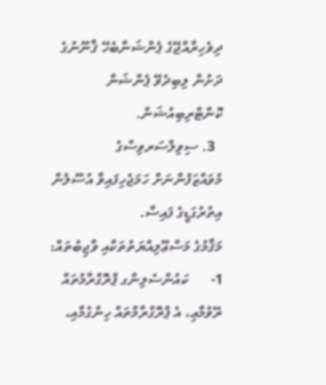ދިވެހިރާއްޖޭގެ ޕެންޝަނާބެހޭ ޤާނޫނުގެ ދަށުން ލިބިދެވޭ ޕެންޝަން ކޮންޓްރިބިއުޝަން.
  3. ސިވިލްސަރވިސްގެ މުވައްޒަފުންނަށް ހަމަޖެހިފައިވާ އުސޫލުން އިތުރުގަޑީގެ ފައިސާ.
މަޤާމުގެ މަސްޢޫލިއްޔަތުތަކާއި ވާޖިބުތައް:
1-      ކައުންސެލިންގ ޕްރޮގްރާމުތައް ރޭވުމާޢި، އެ ޕްރޮގްރާމްތައް ހިންގުމާއި،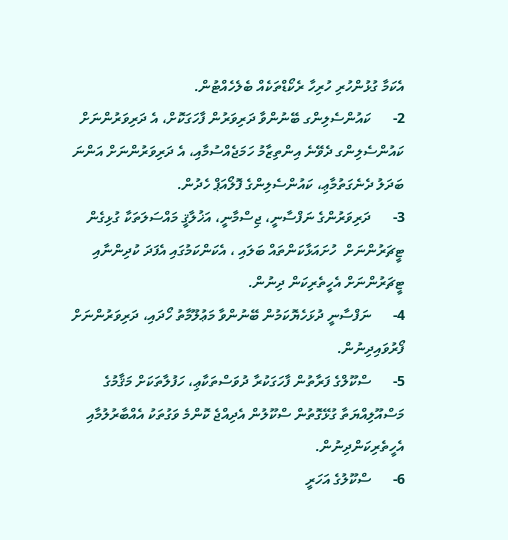އެކަމާ ގުޅުންހުރި ހުރިހާ ރެކޯޑްތަކެއް ބެލެހެއްޓުން.
2-      ކައުންސެލިންގ ބޭނުންވާ ދަރިވަރުން ފާހަގަކޮށް، އެ ދަރިވަރުންނަށް ކައުންސެލިންގ ދެވޭނެ އިންތިޒާމު ހަމަޖެއްސުމާއި، އެ ދަރިވަރުންނަށް އަންނަ ބަދަލު ދެނެގަތުމާޢި، ކައުންސެލިންގެ ފޮލޯއަޕް ހެދުން.
3-      ދަރިވަރުންގެ ނަފްސާނީ، ޖިސްމާނީ، އަޚުލާޤީ މައްސަލަތަކާ ގުޅިގެން ޓީޗަރުންނަށް  ހުށައަޅާކަންތައް ބަލައި ، އެކަންކަމުގައި އެފަދަ ކުދިންނާއި ޓީޗަރުންނަށް އެހީތެރިކަން ދިނުން.
4-      ނަފްސާނީ ދުޅަހެޔޮކަމުން ބޭނުންވާ މަޢުލޫމާތު ހޯދައި، ދަރިވަރުންނަށް ފޯރުވައިދިނުން.
5-      ސްކޫލްގެ ފަރާތުން ފާހަގަކުރާ ދުވަސްތަކާޢި، ހަފުލާތަކަށް މަޤާމުގެ މަސްއޫލިއްޔަތާ ގުޅޭގޮތުން ސްކޫލުން އެދިއްޖެ ކޮންމެ ވަގުތަކު އެއްބާރުލުމާއި އެހީތެރިކަންދިނުން.
6-      ސްކޫލުގެ އަހަރީ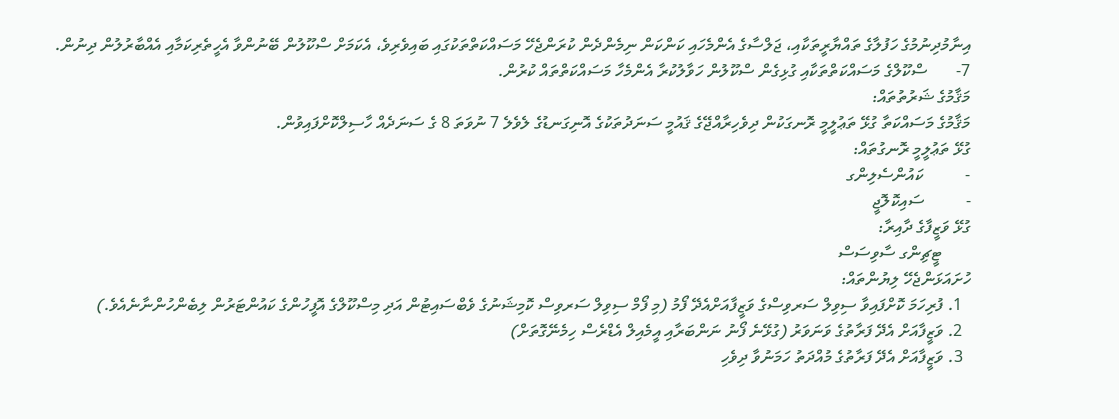އިނާމުދިނުމުގެ ހަފުލާގެ ތައްޔާރީތަކާއި، ޖަލްސާގެ އެންމެހައި ކަންކަން ނިމެންދެން ކުރަންޖެހޭ މަސައްކަތްތަކުގައި ބައިވެރިވެ، އެކަމަށް ސްކޫލުން ބޭނުންވާ އެހީތެރިކަމާއި އެއްބާރުލުން ދިނުން.
7-       ސްކޫލްގެ މަސައްކަތްތަކާއި ގުޅިގެން ސްކޫލުން ހަވާލުކުރާ އެންމެހާ މަސައްކަތްތައް ކުރުން.
މަޤާމުގެ ޝަރުތުތައް:
މަޤާމުގެ މަސައްކަތާ ގުޅޭ ތަޢުލީމީ ރޮނގަކުން ދިވެހިރާއްޖޭގެ ޤައުމީ ސަނަދުތަކުގެ އޮނިގަނޑުގެ ލެވެލެ 7 ނުވަތަ 8 ގެ ސަނަދެއް ހާސިލްކޮށްފައިވުން.
ގުޅޭ ތަޢުލީމީ ރޮނގުތައް:
-          ކައުންސެލިންގ
-          ސައިކޮލޮޖީ
ގުޅޭ ވަޒީފާގެ ދާއިރާ:
       ޓީޗިންގ ސާވިސަސް
ހުށައަޅަންޖެހޭ ލިޔުންތައް:
  1. ފުރިހަމަ ކޮށްފައިވާ ސިވިލް ސަރވިސްގެ ވަޒީފާއަށްއެދޭ ފޯމު (މި ފޯމް ސިވިލް ސަރވިސް ކޮމިޝަނުގެ ވެބްސައިޓުން އަދި މިސްކޫލްގެ އޮފީހުންގެ ކައުންޓަރުން ލިބެންހުންނާނެއެވެ.)
  2. ވަޒީފާއަށް އެދޭ ފަރާތުގެ ވަނަވަރު (ގުޅޭނެ ފޯނު ނަންބަރާއި އީމެއިލް އެޑްރެސް ހިމެނޭގޮތަށް)
  3. ވަޒީފާއަށް އެދޭ ފަރާތުގެ މުއްދަތު ހަމަނުވާ ދިވެހި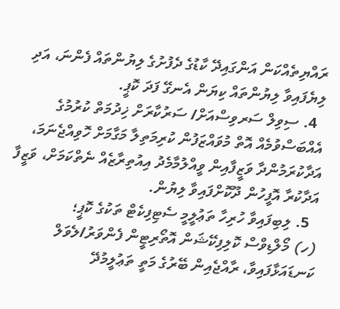ރައްޔިތެއްކަން އަންގައިދޭ ކާޑުގެ ދެފުށުގެ ލިޔުންތައް ފެންނަ، އަދި ލިޔެފައިވާ ލިޔުންތައް ކިޔަން އެނގޭ ފަދަ ކޮޕީ.
  4. ސިވިލް ސަރވިސްއަށް/ ސަރުކާރަށް ޚިދުމަތް ކުރުމުގެ އެއްބަސްވުމެއް އޮތް މުވައްޒަފުން ކުރިމަތިލާ މަގާމަށް ހޮވިއްޖެނަމަ، އަދާކުރަމުންދާ ވަޒީފާއިން ވީއްލުމާމެދު އިއުތިރާޒެއް ނެތްކަމަށް، ވަޒީފާ އަދާކުރާ އޮފީހުން ދޫކޮށްފައިވާ ލިޔުން.
  5. ލިބިފައިވާ ހުރިހާ ތަޢުލީމީ ސެޓިފިކެޓް ތަކުގެ ކޮޕީ؛
(ހ) މޯލްޑިވްސް ކޮލިފިކޭޝަން އޮތޯރިޓީން ފެންވަރު/ލެވަލް ކަނޑައަޅާފައިވާ، ރާއްޖެއިން ބޭރުގެ މަތީ ތަޢުލީމުދޭ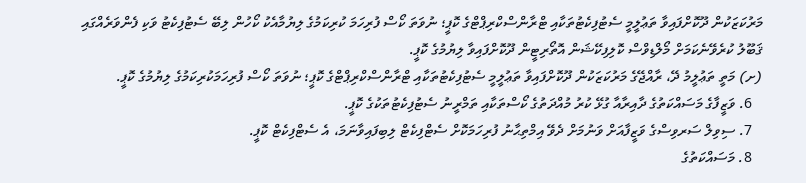މަރުކަޒަކުން ދޫކޮށްފައިވާ ތަޢުލީމީ ސެޓުފިކެޓުތަކާއި ޓްރާންސްކްރިޕްޓްގެ ކޮޕީ؛ ނުވަތަ ކޯސް ފުރިހަމަ ކުރިކަމުގެ ލިޔުމާއެކު ކޯހުން ލިބޭ ސެޓުފިކެޓު ވަކި ފެންވަރެއްގައި ޤަބޫލު ކުރެވޭނެކަމަށް މޯލްޑިވްސް ކޮލިފިކޭޝަން އޮތޯރިޓީން ދޫކޮށްފައިވާ ލިޔުމުގެ ކޮޕީ.
(ށ) މަތީ ތަޢުލީމު ދޭ، ރާއްޖޭގެ މަރުކަޒަކުން ދޫކޮށްފައިވާ ތަޢުލީމީ ސެޓުފިކެޓުތަކާއި ޓްރާންސްކްރިޕްޓްގެ ކޮޕީ؛ ނުވަތަ ކޯސް ފުރިހަމަކުރިކަމުގެ ލިޔުމުގެ ކޮޕީ.
   6. ވަޒީފާގެ މަސައްކަތުގެ ދާއިރާއާ ގުޅޭ ކުރު މުއްދަތުގެ ކޯސްތަކާއި ތަމްރީނު ސެޓުފިކެޓުތަކުގެ ކޮޕީ.
   7. ސިވިލް ސަރވިސްގެ ވަޒީފާއަށް ވަނުމަށް ދެވޭ އިމްތިޙާނު ފުރިހަމަކޮށް ސެޓްފިކެޓް ލިބިފައިވާނަމަ، އެ ސެޓްފިކެޓް ކޮޕީ.
   8. މަސައްކަތުގެ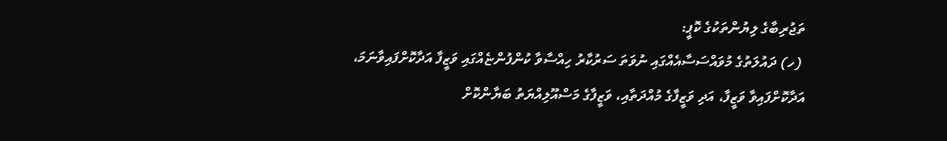ތަޖުރިބާގެ ލިޔުންތަކުގެ ކޮޕީ:
 (ހ) ދައުލަތުގެ މުވައްސަސާއެއްގައި ނުވަތަ ސަރުކާރު ހިއްސާވާ ކުންފުންޏެއްގައި ވަޒީފާ އަދާކޮށްފައިވާނަމަ، އަދާކޮށްފައިވާ ވަޒީފާ، އަދި ވަޒީފާގެ މުއްދަތާއި، ވަޒީފާގެ މަސްއޫލިއްޔަތު ބަޔާންކޮށް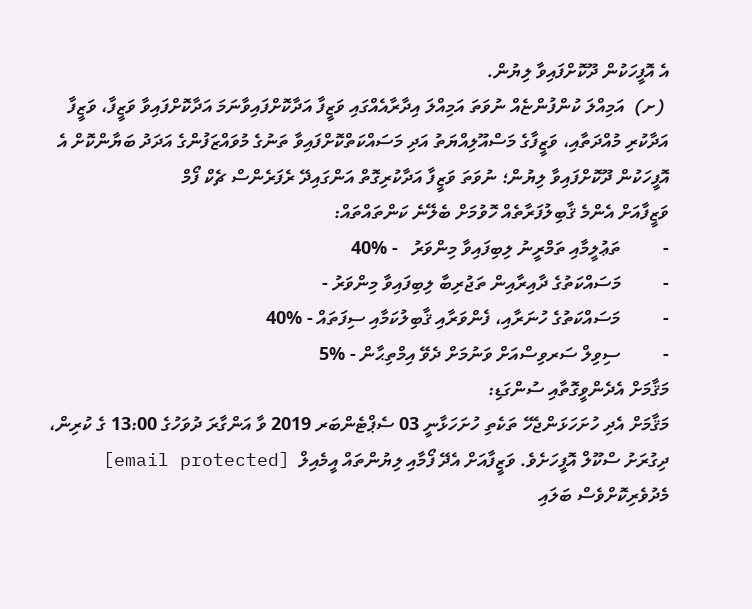އެ އޮފީހަކުން ދޫކޮށްފައިވާ ލިޔުން.
 (ށ)  އަމިއްލަ ކުންފުންޏެއް ނުވަތަ އަމިއްލަ އިދާރާއެއްގައި ވަޒީފާ އަދާކޮށްފައިވާނަމަ އަދާކޮށްފައިވާ ވަޒީފާ، ވަޒީފާ އަދާކުރި މުއްދަތާއި، ވަޒީފާގެ މަސްއޫލިއްޔަތު އަދި މަސައްކަތްކޮށްފައިވާ ތަނުގެ މުވައްޒަފުންގެ އަދަދު ބަޔާންކޮށް އެ އޮފީހަކުން ދޫކޮށްފައިވާ ލިޔުން؛ ނުވަތަ ވަޒީފާ އަދާކުރިގޮތް އަންގައިދޭ ރެފަރެންސް ޗެކް ފޯމް
ވަޒީފާއަށް އެންމެ ޤާބިލުފަރާތެއް ހޮވުމަށް ބެލޭނެ ކަންތައްތައް:
-         ތަޢުލީމާއި ތަމްރީނު ލިބިފައިވާ މިންވަރު   - %40
-         މަސައްކަތުގެ ދާއިރާއިން ތަޖުރިބާ ލިބިފައިވާ މިންވަރު -
-         މަސައްކަތުގެ ހުނަރާއި، ފެންވަރާއި ޤާބިލުކަމާއި ސިފަތައް - %40
-         ސިވިލް ސަރވިސްއަށް ވަނުމަށް ދެވޭ އިމްތިޙާން - %5
މަޤާމަށް އެދެންވީގޮތާއި ސުންގަޑި:
މަޤާމަށް އެދި ހުށަހަޅަންޖެހޭ ތަކެތި ހުށަހަޅާނީ 03 ސެޕްޓެންބަރ 2019 ވާ އަންގާރަ ދުވަހުގެ 13:00 ގެ ކުރިން، ދިގުރަށު ސްކޫލް އޮފީހަށެވެ. ވަޒީފާއަށް އެދޭ ފޯމާއި ލިޔުންތައް އީމެއިލް  [email protected]  މެދުވެރިކޮށްވެސް ބަލައި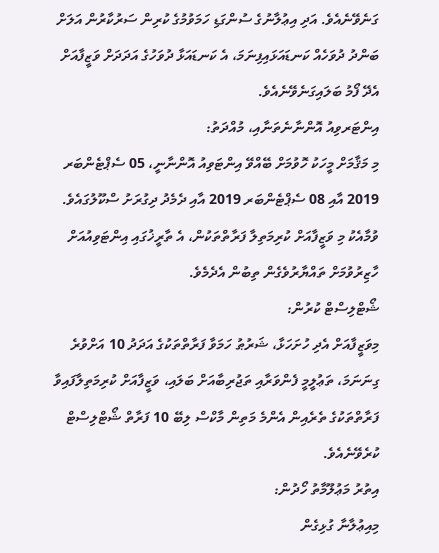ގަނެވޭނެއެވެ. އަދި އިޢުލާނުގެ ސުންގަޑި ހަމަވުމުގެ ކުރިން ސަރުކާރުން އަލަށް ބަންދު ދުވަހެއް ކަނޑައަޅައިފިނަމަ، އެ ކަނޑައަޅާ ދުވަހުގެ އަދަދަށް ވަޒީފާއަށް އެދޭ ފޯމު ބަލައިގަނެވޭނެއެވެ.
އިންޓަރވިއު އޮންނާނެތަނާއި، މުއްދަތު:
މި މަޤާމަށް މީހަކު ހޮވުމަށް ބޭއްވޭ އިންޓަވިއު އޮންނާނީ، 05 ސެޕްޓެންބަރ 2019 އާއި 08 ސެޕްޓެންބަރ 2019 އާއި ދެމެދު ދިގުރަށު ސްކޫލުގައެވެ. ވުމާއެކު މި ވަޒީފާއަށް ކުރިމަތިލާ ފަރާތްތަކުން، އެ ތާރީޚުގައި އިންޓަވިއުއަށް ހާޒިރުވުމަށް ތައްޔާރުވެގެން ތިބުން އެދެމެވެ.
ޝޯޓްލިސްޓް ކުރުން:
މިވަޒީފާއަށް އެދި ހުށަހަޅާ، ޝަރުޠު ހަމަވާ ފަރާތްތަކުގެ އަދަދު 10 އަށްވުރެ ގިނަނަމަ، ތަޢުލީމީ ފެންވަރާއި ތަޖުރިބާއަށް ބަލައި، ވަޒީފާއަށް ކުރިމަތިލާފައިވާ ފަރާތްތަކުގެ ތެރެއިން އެންމެ މަތިން މާކްސް ލިބޭ 10 ފަރާތް ޝޯޓްލިސްޓް ކުރެވޭނެއެވެ.
އިތުރު މަޢުލޫމާތު ހޯދުން:
މިއިޢުލާނާ ގުޅިގެން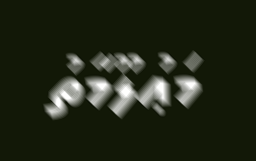މަޢުލޫމާތު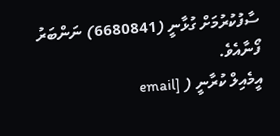ސާފުކުރުމަށް ގުޅާނީ (6680841) ނަންބަރު ފޯނާއެވެ.
އީމެއިލް ކުރާނީ ( [email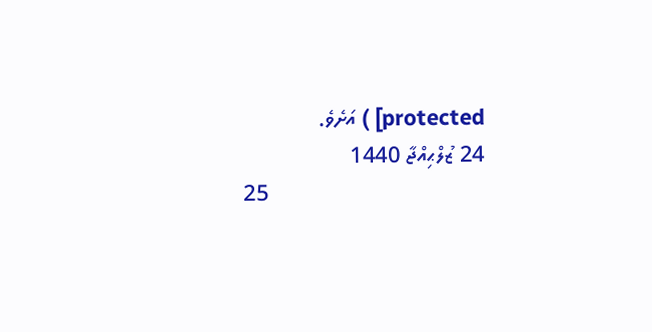protected] ) އަށެވެ.
24 ޒުލްޙިއްޖާ 1440
                                      25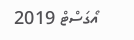އޯގަސްޓް 2019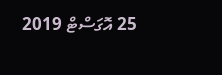25 އޮގަސްޓް 2019